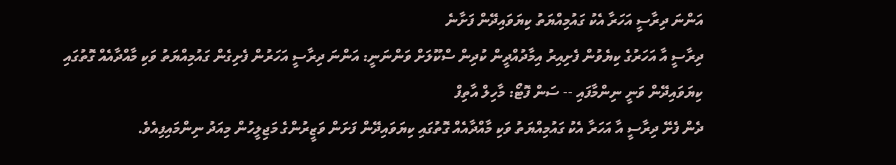އަންނަ ދިރާސީ އަހަރާ އެކު ގައުމިއްޔަތު ކިޔަވައިދޭން ފަށާނެ
ދިރާސީ އާ އަހަރުގެ ކިޔެވުން ފެށިއިރު އިމާދުއްދީން ކުދިން ސްކޫލަށް ވަންނަނީ: އަންނަ ދިރާސީ އަހަރުން ފެށިގެން ގައުމިއްޔަތު ވަކި މާއްދާއެއް ގޮތުގައި ކިޔަވައިދޭން ވަނީ ނިންމާފައި -- ސަން ފޮޓޯ: މާހިލް އާތިފް
ދެން ފެށޭ ދިރާސީ އާ އަހަރާ އެކު ގައުމިއްޔަތު ވަކި މާއްދާއެއް ގޮތުގައި ކިޔަވައިދޭން ފަށަން ވަޒީރުންގެ މަޖިލީހުން މިއަދު ނިންމައިފިއެވެ.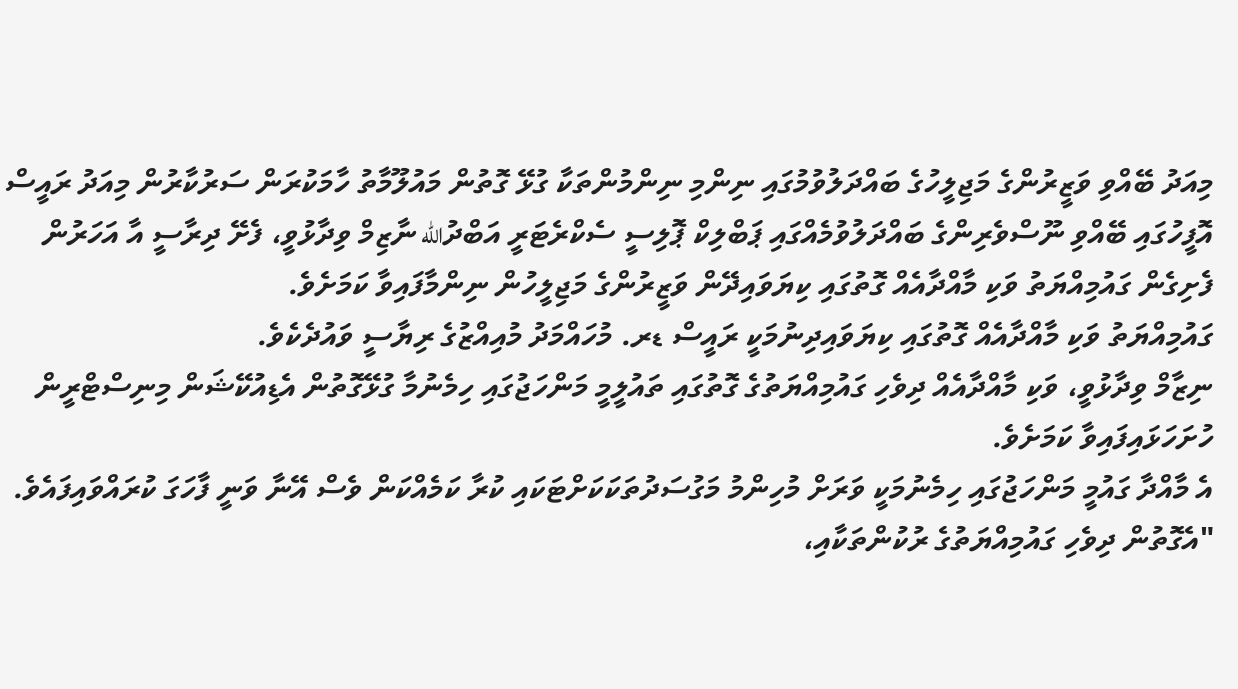މިއަދު ބޭއްވި ވަޒީރުންގެ މަޖިލީހުގެ ބައްދަލުވުމުގައި ނިންމި ނިންމުންތަކާ ގުޅޭ ގޮތުން މައުލޫމާތު ހާމަކުރަން ސަރުކާރުން މިއަދު ރައީސް އޮފީހުގައި ބޭއްވި ނޫސްވެރިންގެ ބައްދަލުވުމެއްގައި ޕަބްލިކް ޕޮލިސީ ސެކްރެޓަރީ އަބްދުالله ނާޒިމް ވިދާޅުވީ، ފެށޭ ދިރާސީ އާ އަހަރުން ފެށިގެން ގައުމިއްޔަތު ވަކި މާއްދާއެއް ގޮތުގައި ކިޔަވައިދޭން ވަޒީރުންގެ މަޖިލީހުން ނިންމާފައިވާ ކަމަށެވެ.
ގައުމިއްޔަތު ވަކި މާއްދާއެއް ގޮތުގައި ކިޔަވައިދިނުމަކީ ރައީސް ޑރ. މުހައްމަދު މުއިއްޒުގެ ރިޔާސީ ވައުދެކެވެ.
ނިޒާމް ވިދާޅުވީ، ވަކި މާއްދާއެއް ދިވެހި ގައުމިއްޔަތުގެ ގޮތުގައި ތައުލީމީ މަންހަޖުގައި ހިމެނުމާ ގުޅޭގޮތުން އެޑިއުކޭޝަން މިނިސްޓްރީން ހުށަހަޅައިފައިވާ ކަމަށެވެ.
އެ މާއްދާ ގައުމީ މަންހަޖުގައި ހިމެނުމަކީ ވަރަށް މުހިންމު މަގުސަދުތަކަކަށްޓަކައި ކުރާ ކަމެއްކަން ވެސް އޭނާ ވަނީ ފާހަގަ ކުރައްވައިފައެވެ.
"އެގޮތުން ދިވެހި ގައުމިއްޔަތުގެ ރުކުންތަކާއި،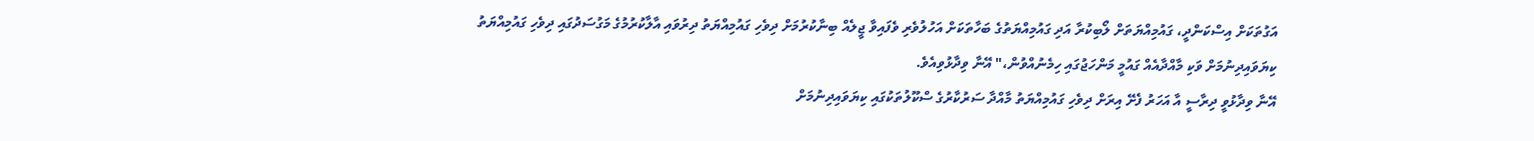އަގުތަކަށް އިސްކަންދީ، ގައުމިއްޔަތަށް ލޯބިކުރާ އަދި ގައުމިއްޔަތުގެ ބަހާތަކަށް އަހުލުވެރި ވެފައިވާ ޖީލެއް ބިނާކުރުމަށް ދިވެހި ގައުމިއްޔަތު ދިރުވައި އާލާކުރުމުގެ މަގުސަދުގައި ދިވެހި ގައުމިއްޔަތު ކިޔަވައިދިނުމަށް ވަކި މާއްދާއެއް ގައުމީ މަންހަޖުގައި ހިމެނުއްވުން،" އޭނާ ވިދާޅުވިއެވެ.
އޭނާ ވިދާޅުވީ ދިރާސީ އާ އަހަރު ފެށޭ އިރަށް ދިވެހި ގައުމިއްޔަތު މާއްދާ ސަރުކާރުގެ ސްކޫލުތަކުގައި ކިޔަވައިދިނުމަށް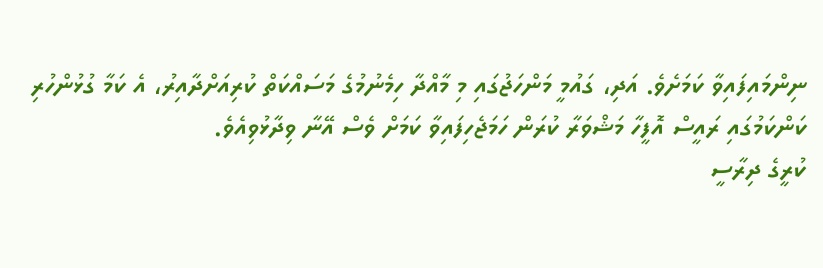ނިންމައިފައިވާ ކަމަށެވެ. އަދި، ގައުމީ މަންހަޖުގައި މި މާއްދާ ހިމެނުމުގެ މަސައްކަތް ކުރިއަށްދާއިރު، އެ ކަމާ ގުޅުންހުރި ކަންކަމުގައި ރައީސް އޮފީހާ މަޝްވަރާ ކުރަން ހަމަޖެހިފައިވާ ކަމަށް ވެސް އޭނާ ވިދާޅުވިއެވެ.
ކުރީގެ ދިރާސީ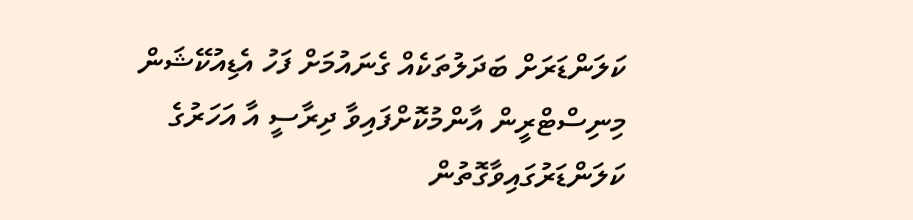ކަލަންޑަރަށް ބަދަލުތަކެއް ގެނައުމަށް ފަހު އެޑިއުކޭޝަން މިނިސްޓްރީން އާންމުކޮށްފައިވާ ދިރާސީ އާ އަހަރުގެ ކަލަންޑަރުގައިވާގޮތުން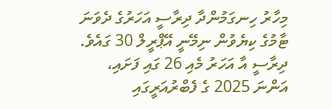މިހާރު ހިނގަމުންދާ ދިރާސީ އަހަރުގެ ދެވަނަ ޓާމުގެ ކިޔެވުން ނިމޭނީ އޭޕްރީލް 30 ގައެވެ. ދިރާސީ އާ އަހަރު މެއި 26 ގައި ފަށައި، އަންނަ 2025 ގެ ފެބްރުއަރީގައި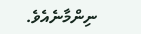ނިންމާނެއެވެ.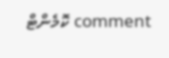comment ކޮމެންޓް